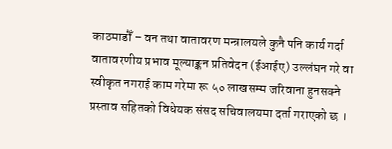काठमाडौँ – वन तथा वातावरण मन्त्रालयले कुनै पनि कार्य गर्दा वातावरणीय प्रभाव मूल्याङ्कन प्रतिवेदन (ईआईए) उल्लंघन गरे वा स्वीकृत नगराई काम गरेमा रू ५० लाखसम्म जरिवाना हुनसक्ने प्रस्ताव सहितको विधेयक संसद सचिवालयमा दर्ता गराएको छ ।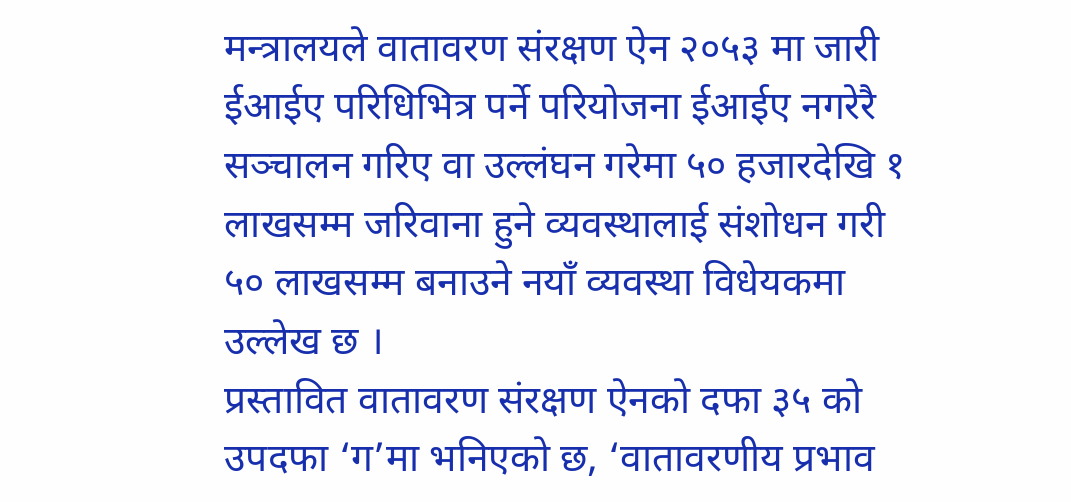मन्त्रालयले वातावरण संरक्षण ऐन २०५३ मा जारी ईआईए परिधिभित्र पर्ने परियोजना ईआईए नगरेरै सञ्चालन गरिए वा उल्लंघन गरेमा ५० हजारदेखि १ लाखसम्म जरिवाना हुने व्यवस्थालाई संशोधन गरी ५० लाखसम्म बनाउने नयाँ व्यवस्था विधेयकमा उल्लेख छ ।
प्रस्तावित वातावरण संरक्षण ऐनको दफा ३५ को उपदफा ‘ग’मा भनिएको छ, ‘वातावरणीय प्रभाव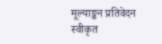मूल्याङ्कन प्रतिवेदन स्वीकृत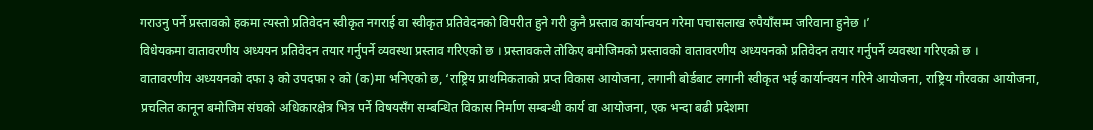गराउनु पर्ने प्रस्तावको हकमा त्यस्तो प्रतिवेदन स्वीकृत नगराई वा स्वीकृत प्रतिवेदनको विपरीत हुने गरी कुनै प्रस्ताव कार्यान्वयन गरेमा पचासलाख रुपैयाँसम्म जरिवाना हुनेछ ।’
विधेयकमा वातावरणीय अध्ययन प्रतिवेदन तयार गर्नुपर्ने व्यवस्था प्रस्ताव गरिएको छ । प्रस्तावकले तोकिए बमोजिमको प्रस्तावको वातावरणीय अध्ययनको प्रतिवेदन तयार गर्नुपर्ने व्यवस्था गरिएको छ ।
वातावरणीय अध्ययनको दफा ३ को उपदफा २ को (क)मा भनिएको छ, ‘राष्ट्रिय प्राथमिकताको प्रप्त विकास आयोजना, लगानी बोर्डबाट लगानी स्वीकृत भई कार्यान्वयन गरिने आयोजना, राष्ट्रिय गौरवका आयोजना, प्रचलित कानून बमोजिम संघको अधिकारक्षेत्र भित्र पर्ने विषयसँग सम्बन्धित विकास निर्माण सम्बन्धी कार्य वा आयोजना, एक भन्दा बढी प्रदेशमा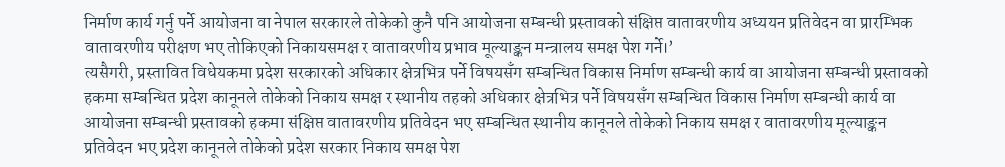निर्माण कार्य गर्नु पर्ने आयोजना वा नेपाल सरकारले तोकेको कुनै पनि आयोजना सम्बन्धी प्रस्तावको संक्षिप्त वातावरणीय अध्ययन प्रतिवेदन वा प्रारम्भिक वातावरणीय परीक्षण भए तोकिएको निकायसमक्ष र वातावरणीय प्रभाव मूल्याङ्कन मन्त्रालय समक्ष पेश गर्ने।’
त्यसैगरी, प्रस्तावित विधेयकमा प्रदेश सरकारको अधिकार क्षेत्रभित्र पर्ने विषयसँग सम्बन्धित विकास निर्माण सम्बन्धी कार्य वा आयोजना सम्बन्धी प्रस्तावको हकमा सम्बन्धित प्रदेश कानूनले तोकेको निकाय समक्ष र स्थानीय तहको अधिकार क्षेत्रभित्र पर्ने विषयसँग सम्बन्धित विकास निर्माण सम्बन्धी कार्य वा आयोजना सम्बन्धी प्रस्तावको हकमा संक्षिप्त वातावरणीय प्रतिवेदन भए सम्बन्धित स्थानीय कानूनले तोकेको निकाय समक्ष र वातावरणीय मूल्याङ्कन प्रतिवेदन भए प्रदेश कानूनले तोकेको प्रदेश सरकार निकाय समक्ष पेश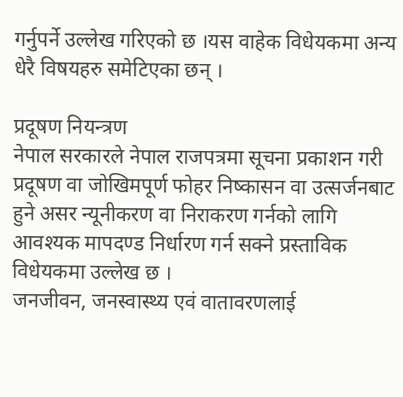गर्नुपर्ने उल्लेख गरिएको छ ।यस वाहेक विधेयकमा अन्य धेरै विषयहरु समेटिएका छन् ।

प्रदूषण नियन्त्रण
नेपाल सरकारले नेपाल राजपत्रमा सूचना प्रकाशन गरी प्रदूषण वा जोखिमपूर्ण फोहर निष्कासन वा उत्सर्जनबाट हुने असर न्यूनीकरण वा निराकरण गर्नको लागि आवश्यक मापदण्ड निर्धारण गर्न सक्ने प्रस्ताविक विधेयकमा उल्लेख छ ।
जनजीवन, जनस्वास्थ्य एवं वातावरणलाई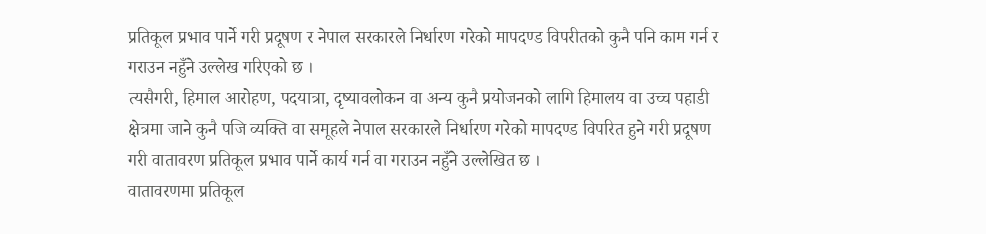प्रतिकूल प्रभाव पार्ने गरी प्रदूषण र नेपाल सरकारले निर्धारण गरेको मापदण्ड विपरीतको कुनै पनि काम गर्न र गराउन नहुँने उल्लेख गरिएको छ ।
त्यसैगरी, हिमाल आरोहण, पदयात्रा, दृष्यावलोकन वा अन्य कुनै प्रयोजनको लागि हिमालय वा उच्च पहाडी क्षेत्रमा जाने कुनै पजि व्यक्ति वा समूहले नेपाल सरकारले निर्धारण गरेको मापदण्ड विपरित हुने गरी प्रदूषण गरी वातावरण प्रतिकूल प्रभाव पार्ने कार्य गर्न वा गराउन नहुँने उल्लेखित छ ।
वातावरणमा प्रतिकूल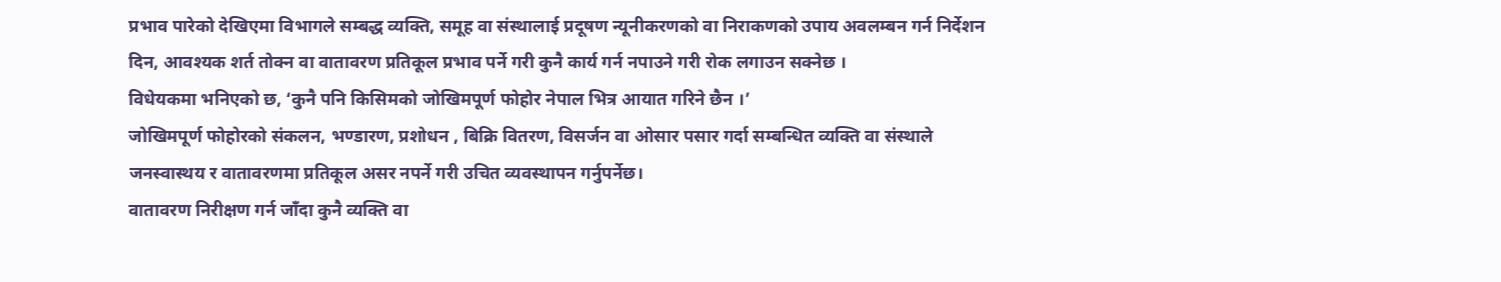प्रभाव पारेको देखिएमा विभागले सम्बद्ध व्यक्ति, समूह वा संस्थालाई प्रदूषण न्यूनीकरणको वा निराकणको उपाय अवलम्बन गर्न निर्देशन दिन, आवश्यक शर्त तोक्न वा वातावरण प्रतिकूल प्रभाव पर्ने गरी कुनै कार्य गर्न नपाउने गरी रोक लगाउन सक्नेछ ।
विधेयकमा भनिएको छ, ‘कुनै पनि किसिमको जोखिमपूर्ण फोहोर नेपाल भित्र आयात गरिने छैन ।’
जोखिमपूर्ण फोहोरको संकलन, भण्डारण, प्रशोधन , बिक्रि वितरण, विसर्जन वा ओसार पसार गर्दा सम्बन्धित व्यक्ति वा संस्थाले जनस्वास्थय र वातावरणमा प्रतिकूल असर नपर्ने गरी उचित व्यवस्थापन गर्नुपर्नेछ।
वातावरण निरीक्षण गर्न जाँदा कुनै व्यक्ति वा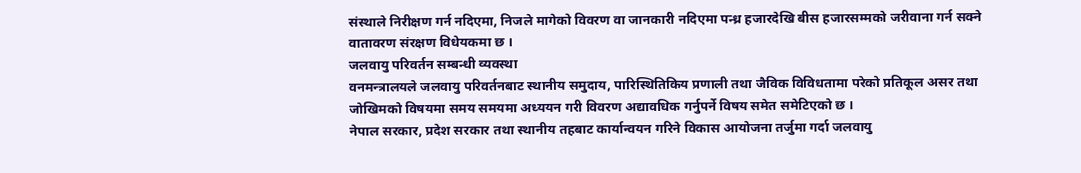संस्थाले निरीक्षण गर्न नदिएमा, निजले मागेको विवरण वा जानकारी नदिएमा पन्ध्र हजारदेखि बीस हजारसम्मको जरीवाना गर्न सक्ने वातावरण संरक्षण विधेयकमा छ ।
जलवायु परिवर्तन सम्बन्धी व्यवस्था
वनमन्त्रालयले जलवायु परिवर्तनबाट स्थानीय समुदाय, पारिस्थितिकिय प्रणाली तथा जैविक विविधतामा परेको प्रतिकूल असर तथा जोखिमको विषयमा समय समयमा अध्ययन गरी विवरण अद्यावधिक गर्नुपर्ने विषय समेत समेटिएको छ ।
नेपाल सरकार, प्रदेश सरकार तथा स्थानीय तहबाट कार्यान्वयन गरिने विकास आयोजना तर्जुमा गर्दा जलवायु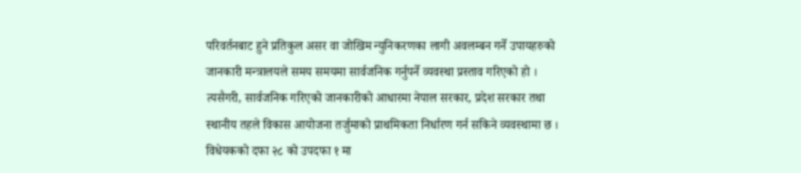परिवर्तनबाट हुने प्रतिकुल असर वा जोखिम न्युनिकरणका लागी अवलम्बन गर्ने उपायहरुको जानकारी मन्त्रालयले समय समयमा सार्वजनिक गर्नुपर्ने व्यवस्था प्रस्ताव गरिएको हो ।
त्यसैगरी, सार्वजनिक गरिएको जानकारीको आधारमा नेपाल सरकार, प्रदेश सरकार तथा स्थानीय तहले विकास आयोजना तर्जुमाको प्राथमिकता निर्धारण गर्न सकिने व्यवस्थामा छ ।
विधेयकको दफा २८ को उपदफा १ मा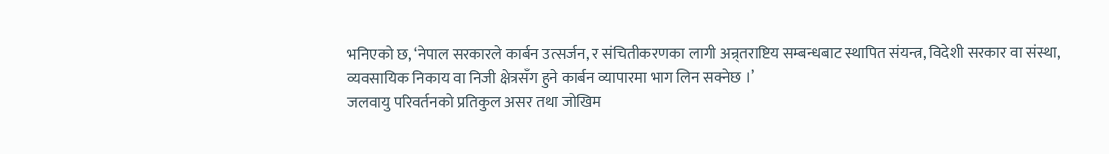भनिएको छ, ‘नेपाल सरकारले कार्बन उत्सर्जन, र संचितीकरणका लागी अन्र्तराष्टिय सम्बन्धबाट स्थापित संयन्त्र, विदेशी सरकार वा संस्था, व्यवसायिक निकाय वा निजी क्षेत्रसँग हुने कार्बन व्यापारमा भाग लिन सक्नेछ ।’
जलवायु परिवर्तनको प्रतिकुल असर तथा जोखिम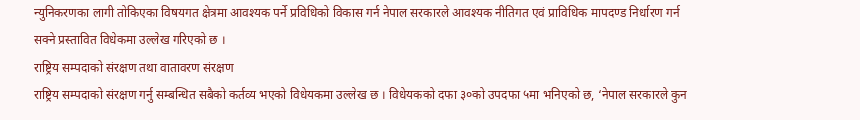न्युनिकरणका लागी तोकिएका विषयगत क्षेत्रमा आवश्यक पर्ने प्रविधिको विकास गर्न नेपाल सरकारले आवश्यक नीतिगत एवं प्राविधिक मापदण्ड निर्धारण गर्न सक्ने प्रस्तावित विधेकमा उल्लेख गरिएको छ ।
राष्ट्रिय सम्पदाको संरक्षण तथा वातावरण संरक्षण
राष्ट्रिय सम्पदाको संरक्षण गर्नु सम्बन्धित सबैको कर्तव्य भएको विधेयकमा उल्लेख छ । विधेयकको दफा ३०को उपदफा ५मा भनिएको छ, ‘नेपाल सरकारले कुन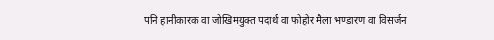पनि हानीकारक वा जोखिमयुक्त पदार्थ वा फोहोर मैला भण्डारण वा विसर्जन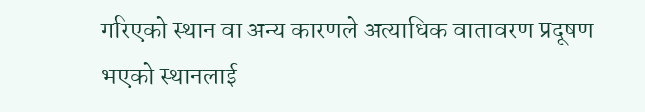गरिएको स्थान वा अन्य कारणले अत्याधिक वातावरण प्रदूषण भएको स्थानलाई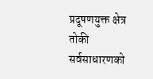प्रदूषणयुक्त क्षेत्र तोकी सर्वसाधारणको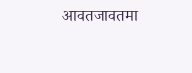आवतजावतमा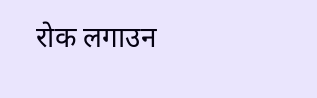रोक लगाउन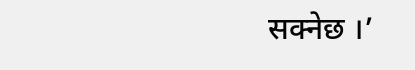सक्नेछ ।’